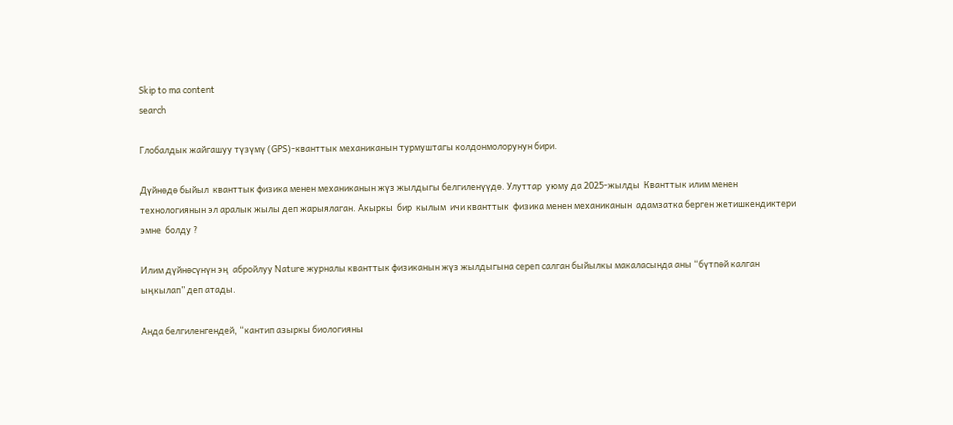Skip to ma content
search

Глобалдык жайгашуу түзүмү (GPS)-кванттык механиканын турмуштагы колдонмолорунун бири.

Дүйнөдө быйыл  кванттык физика менен механиканын жүз жылдыгы белгиленүүдө. Улуттар  уюму да 2025-жылды  Кванттык илим менен технологиянын эл аралык жылы деп жарыялаган. Акыркы  бир  кылым  ичи кванттык  физика менен механиканын  адамзатка берген жетишкендиктери эмне  болду ?

Илим дүйнөсүнүн эң  абройлуу Nature журналы кванттык физиканын жүз жылдыгына сереп салган быйылкы макаласында аны “бүтпөй калган ыңкылап” деп атады.

Анда белгиленгендей, “кантип азыркы биологияны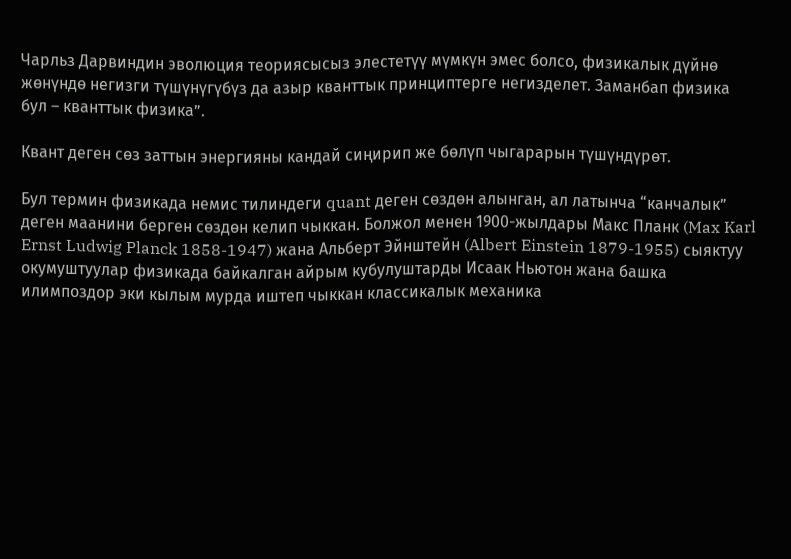Чарльз Дарвиндин эволюция теориясысыз элестетүү мүмкүн эмес болсо, физикалык дүйнө жөнүндө негизги түшүнүгүбүз да азыр кванттык принциптерге негизделет. Заманбап физика  бул – кванттык физика”.

Квант деген сөз заттын энергияны кандай сиңирип же бөлүп чыгарарын түшүндүрөт.

Бул термин физикада немис тилиндеги quant деген сөздөн алынган, ал латынча “канчалык” деген маанини берген сөздөн келип чыккан. Болжол менен 1900-жылдары Макс Планк (Max Karl Ernst Ludwig Planck 1858-1947) жана Альберт Эйнштейн (Albert Einstein 1879-1955) сыяктуу окумуштуулар физикада байкалган айрым кубулуштарды Исаак Ньютон жана башка илимпоздор эки кылым мурда иштеп чыккан классикалык механика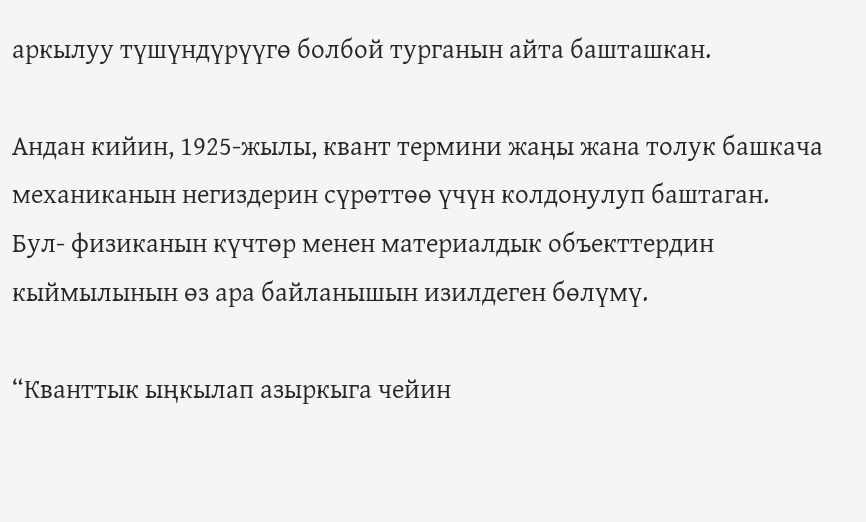аркылуу түшүндүрүүгө болбой турганын айта башташкан.

Андан кийин, 1925-жылы, квант термини жаңы жана толук башкача механиканын негиздерин сүрөттөө үчүн колдонулуп баштаган. Бул- физиканын күчтөр менен материалдык объекттердин кыймылынын өз ара байланышын изилдеген бөлүмү.

“Кванттык ыңкылап азыркыга чейин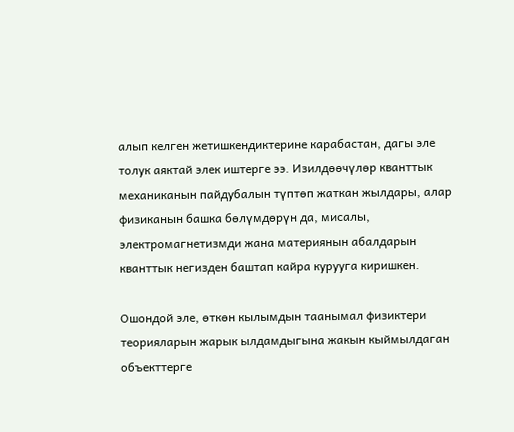алып келген жетишкендиктерине карабастан, дагы эле толук аяктай элек иштерге ээ. Изилдөөчүлөр кванттык механиканын пайдубалын түптөп жаткан жылдары, алар физиканын башка бөлүмдөрүн да, мисалы, электромагнетизмди жана материянын абалдарын кванттык негизден баштап кайра курууга киришкен.

Ошондой эле, өткөн кылымдын таанымал физиктери теорияларын жарык ылдамдыгына жакын кыймылдаган объекттерге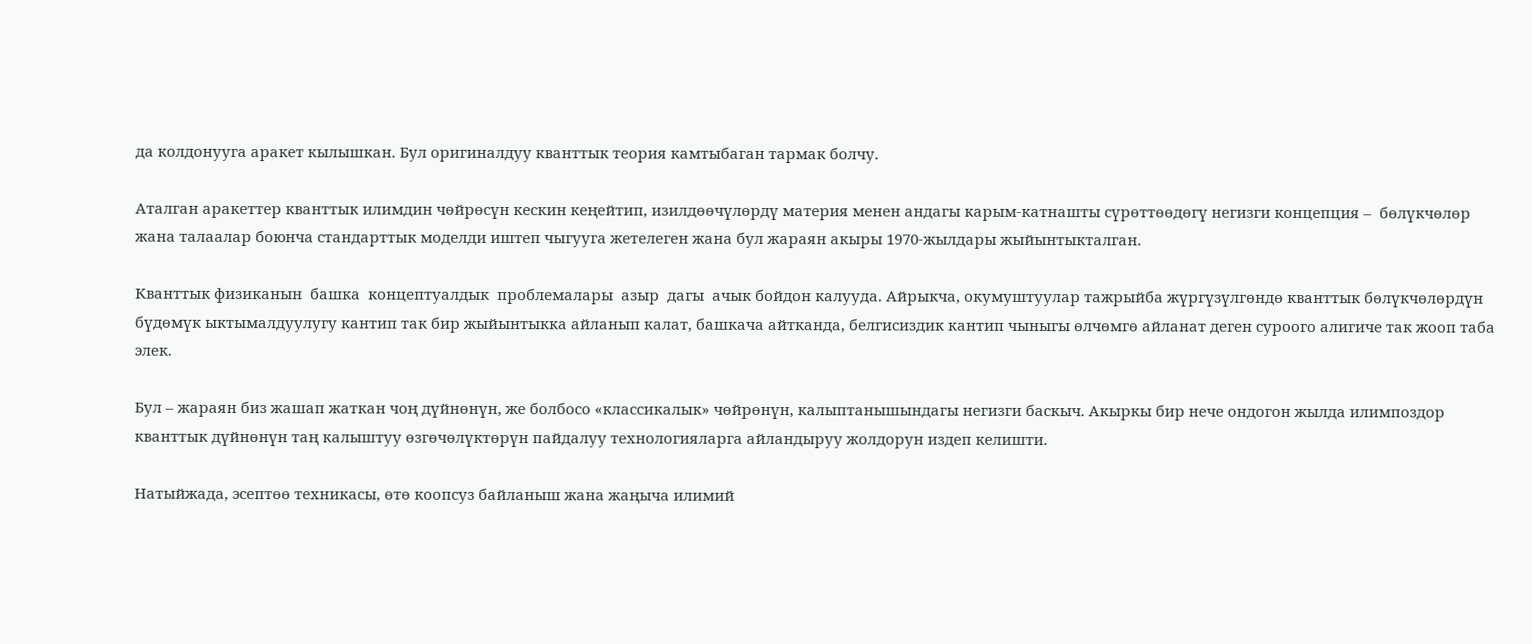да колдонууга аракет кылышкан. Бул оригиналдуу кванттык теория камтыбаган тармак болчу.

Аталган аракеттер кванттык илимдин чөйрөсүн кескин кеңейтип, изилдөөчүлөрдү материя менен андагы карым-катнашты сүрөттөөдөгү негизги концепция –  бөлүкчөлөр жана талаалар боюнча стандарттык моделди иштеп чыгууга жетелеген жана бул жараян акыры 1970-жылдары жыйынтыкталган.

Кванттык физиканын  башка  концептуалдык  проблемалары  азыр  дагы  ачык бойдон калууда. Айрыкча, окумуштуулар тажрыйба жүргүзүлгөндө кванттык бөлүкчөлөрдүн бүдөмүк ыктымалдуулугу кантип так бир жыйынтыкка айланып калат, башкача айтканда, белгисиздик кантип чыныгы өлчөмгө айланат деген суроого алигиче так жооп таба элек.

Бул – жараян биз жашап жаткан чоң дүйнөнүн, же болбосо «классикалык» чөйрөнүн, калыптанышындагы негизги баскыч. Акыркы бир нече ондогон жылда илимпоздор кванттык дүйнөнүн таң калыштуу өзгөчөлүктөрүн пайдалуу технологияларга айландыруу жолдорун издеп келишти.

Натыйжада, эсептөө техникасы, өтө коопсуз байланыш жана жаңыча илимий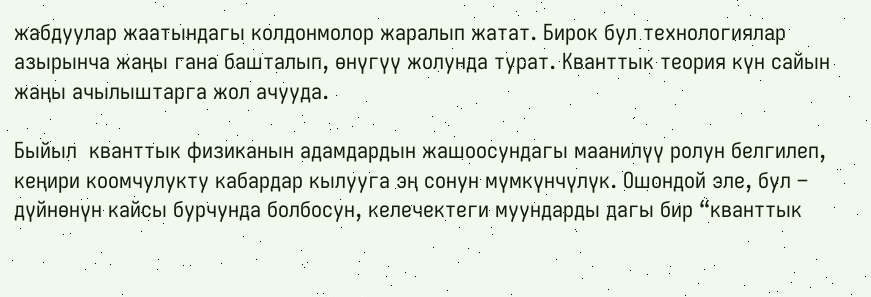жабдуулар жаатындагы колдонмолор жаралып жатат. Бирок бул технологиялар азырынча жаңы гана башталып, өнүгүү жолунда турат. Кванттык теория күн сайын жаңы ачылыштарга жол ачууда.

Быйыл  кванттык физиканын адамдардын жашоосундагы маанилүү ролун белгилеп, кеңири коомчулукту кабардар кылууга эң сонун мүмкүнчүлүк. Ошондой эле, бул – дүйнөнүн кайсы бурчунда болбосун, келечектеги муундарды дагы бир “кванттык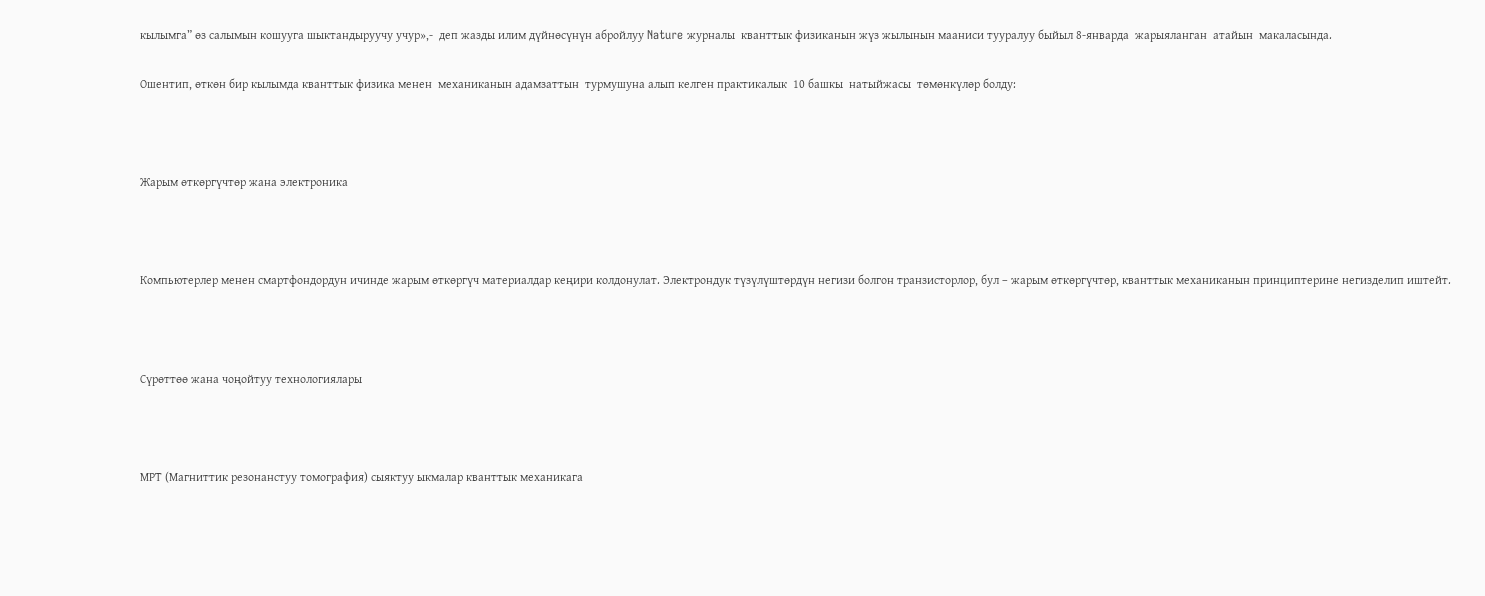кылымга” өз салымын кошууга шыктандыруучу учур»,-  деп жазды илим дүйнөсүнүн абройлуу Nature журналы  кванттык физиканын жүз жылынын мааниси тууралуу быйыл 8-январда  жарыяланган  атайын  макаласында.

Ошентип, өткөн бир кылымда кванттык физика менен  механиканын адамзаттын  турмушуна алып келген практикалык  10 башкы  натыйжасы  төмөнкүлөр болду:



Жарым өткөргүчтөр жана электроника



Компьютерлер менен смартфондордун ичинде жарым өткөргүч материалдар кеңири колдонулат. Электрондук түзүлүштөрдүн негизи болгон транзисторлор, бул – жарым өткөргүчтөр, кванттык механиканын принциптерине негизделип иштейт.



Сүрөттөө жана чоңойтуу технологиялары



МРТ (Магниттик резонанстуу томография) сыяктуу ыкмалар кванттык механикага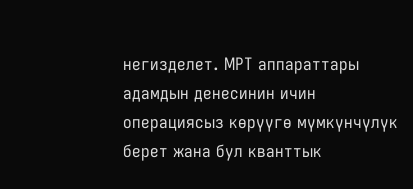негизделет. МРТ аппараттары адамдын денесинин ичин операциясыз көрүүгө мүмкүнчүлүк берет жана бул кванттык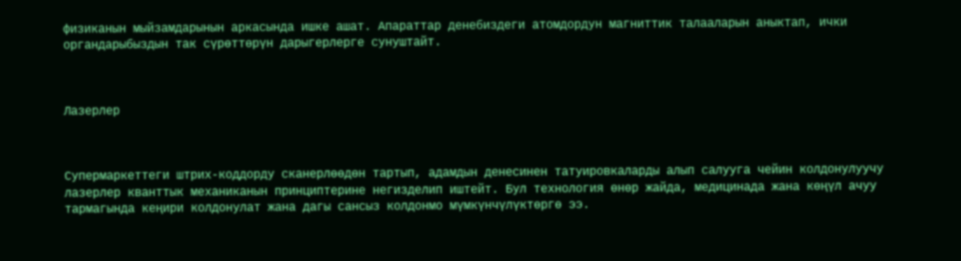физиканын мыйзамдарынын аркасында ишке ашат. Апараттар денебиздеги атомдордун магниттик талааларын аныктап, ички органдарыбыздын так сүрөттөрүн дарыгерлерге сунуштайт.



Лазерлер



Супермаркеттеги штрих-коддорду сканерлөөдөн тартып, адамдын денесинен татуировкаларды алып салууга чейин колдонулуучу лазерлер кванттык механиканын принциптерине негизделип иштейт. Бул технология өнөр жайда, медицинада жана көңүл ачуу тармагында кеңири колдонулат жана дагы сансыз колдонмо мүмкүнчүлүктөргө ээ.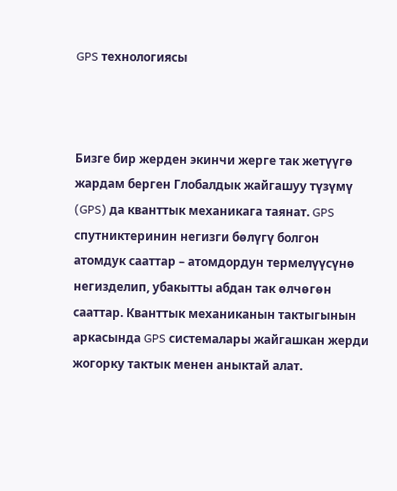GPS технологиясы



Бизге бир жерден экинчи жерге так жетүүгө жардам берген Глобалдык жайгашуу түзүмү (GPS) да кванттык механикага таянат. GPS спутниктеринин негизги бөлүгү болгон атомдук сааттар – атомдордун термелүүсүнө негизделип, убакытты абдан так өлчөгөн сааттар. Кванттык механиканын тактыгынын аркасында GPS системалары жайгашкан жерди жогорку тактык менен аныктай алат.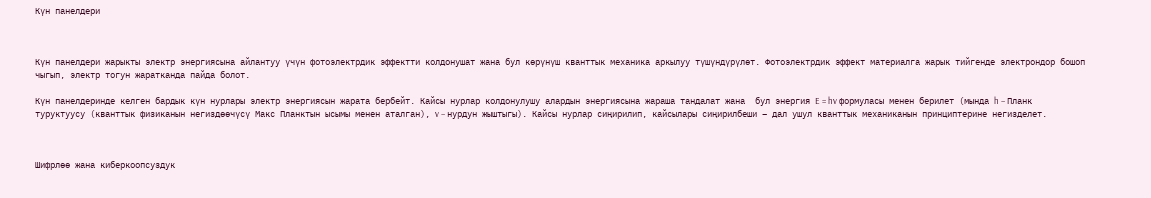Күн панелдери



Күн панелдери жарыкты электр энергиясына айлантуу үчүн фотоэлектрдик эффектти колдонушат жана бул көрүнүш кванттык механика аркылуу түшүндүрүлөт. Фотоэлектрдик эффект материалга жарык тийгенде электрондор бошоп чыгып, электр тогун жаратканда пайда болот.

Күн панелдеринде келген бардык күн нурлары электр энергиясын жарата бербейт. Кайсы нурлар колдонулушу алардын энергиясына жараша тандалат жана  бул энергия E = hv формуласы менен берилет (мында h – Планк туруктуусу (кванттык физиканын негиздөөчүсү Макс Планктын ысымы менен аталган), v – нурдун жыштыгы). Кайсы нурлар сиңирилип, кайсылары сиңирилбеши – дал ушул кванттык механиканын принциптерине негизделет.



Шифрлөө жана киберкоопсуздук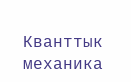Кванттык механика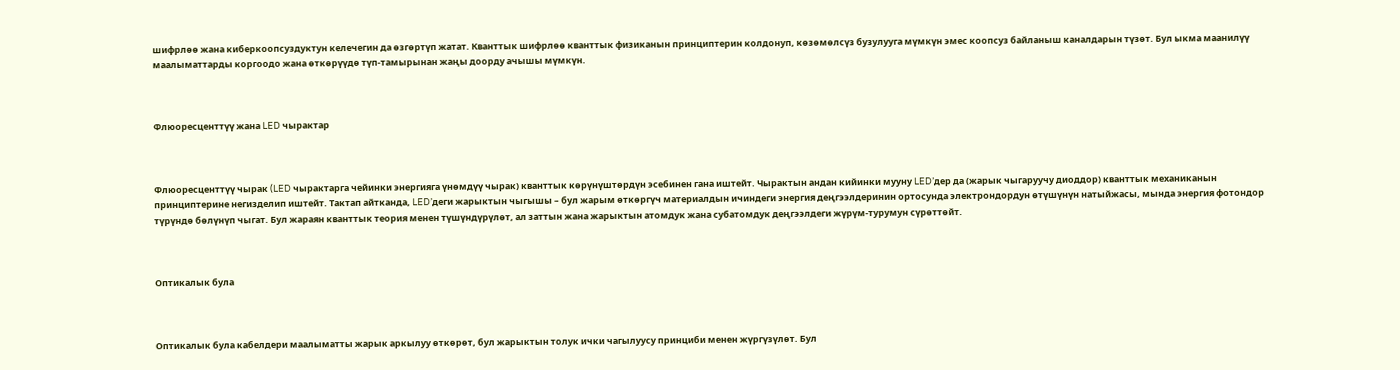шифрлөө жана киберкоопсуздуктун келечегин да өзгөртүп жатат. Кванттык шифрлөө кванттык физиканын принциптерин колдонуп, көзөмөлсүз бузулууга мүмкүн эмес коопсуз байланыш каналдарын түзөт. Бул ыкма маанилүү маалыматтарды коргоодо жана өткөрүүдө түп-тамырынан жаңы доорду ачышы мүмкүн.



Флюоресценттүү жана LED чырактар



Флюоресценттүү чырак (LED чырактарга чейинки энергияга үнөмдүү чырак) кванттык көрүнүштөрдүн эсебинен гана иштейт. Чырактын андан кийинки мууну LED’дер да (жарык чыгаруучу диоддор) кванттык механиканын принциптерине негизделип иштейт. Тактап айтканда, LED’деги жарыктын чыгышы – бул жарым өткөргүч материалдын ичиндеги энергия деңгээлдеринин ортосунда электрондордун өтүшүнүн натыйжасы, мында энергия фотондор түрүндө бөлүнүп чыгат. Бул жараян кванттык теория менен түшүндүрүлөт, ал заттын жана жарыктын атомдук жана субатомдук деңгээлдеги жүрүм-турумун сүрөттөйт.



Оптикалык була



Оптикалык була кабелдери маалыматты жарык аркылуу өткөрөт, бул жарыктын толук ички чагылуусу принциби менен жүргүзүлөт. Бул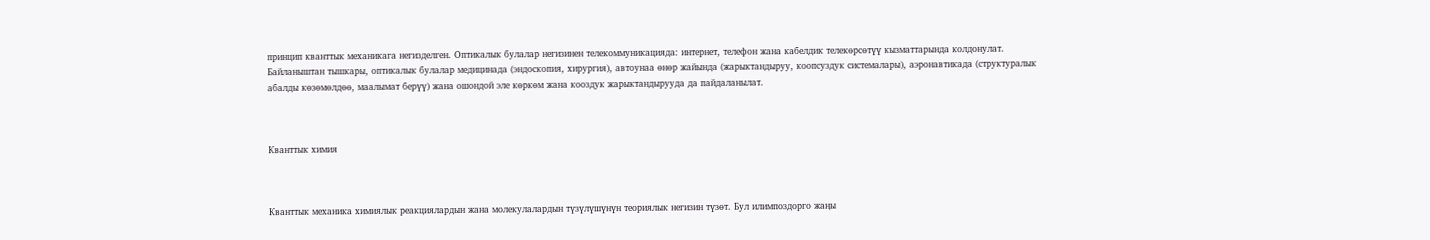принцип кванттык механикага негизделген. Оптикалык булалар негизинен телекоммуникацияда: интернет, телефон жана кабелдик телекөрсөтүү кызматтарында колдонулат. Байланыштан тышкары, оптикалык булалар медицинада (эндоскопия, хирургия), автоунаа өнөр жайында (жарыктандыруу, коопсуздук системалары), аэронавтикада (структуралык абалды көзөмөлдөө, маалымат берүү) жана ошондой эле көркөм жана кооздук жарыктандырууда да пайдаланылат.



Кванттык химия



Кванттык механика химиялык реакциялардын жана молекулалардын түзүлүшүнүн теориялык негизин түзөт. Бул илимпоздорго жаңы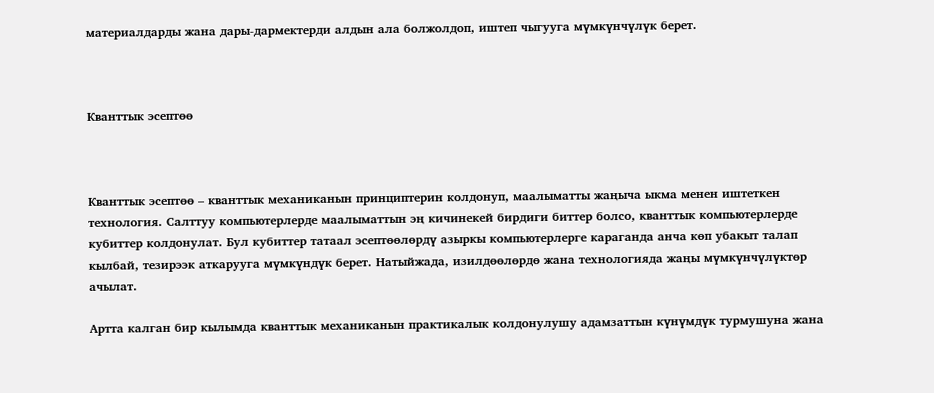материалдарды жана дары-дармектерди алдын ала болжолдоп, иштеп чыгууга мүмкүнчүлүк берет.



Кванттык эсептөө



Кванттык эсептөө – кванттык механиканын принциптерин колдонуп, маалыматты жаңыча ыкма менен иштеткен технология. Салттуу компьютерлерде маалыматтын эң кичинекей бирдиги биттер болсо, кванттык компьютерлерде кубиттер колдонулат. Бул кубиттер татаал эсептөөлөрдү азыркы компьютерлерге караганда анча көп убакыт талап кылбай, тезирээк аткарууга мүмкүндүк берет. Натыйжада, изилдөөлөрдө жана технологияда жаңы мүмкүнчүлүктөр ачылат.

Артта калган бир кылымда кванттык механиканын практикалык колдонулушу адамзаттын күнүмдүк турмушуна жана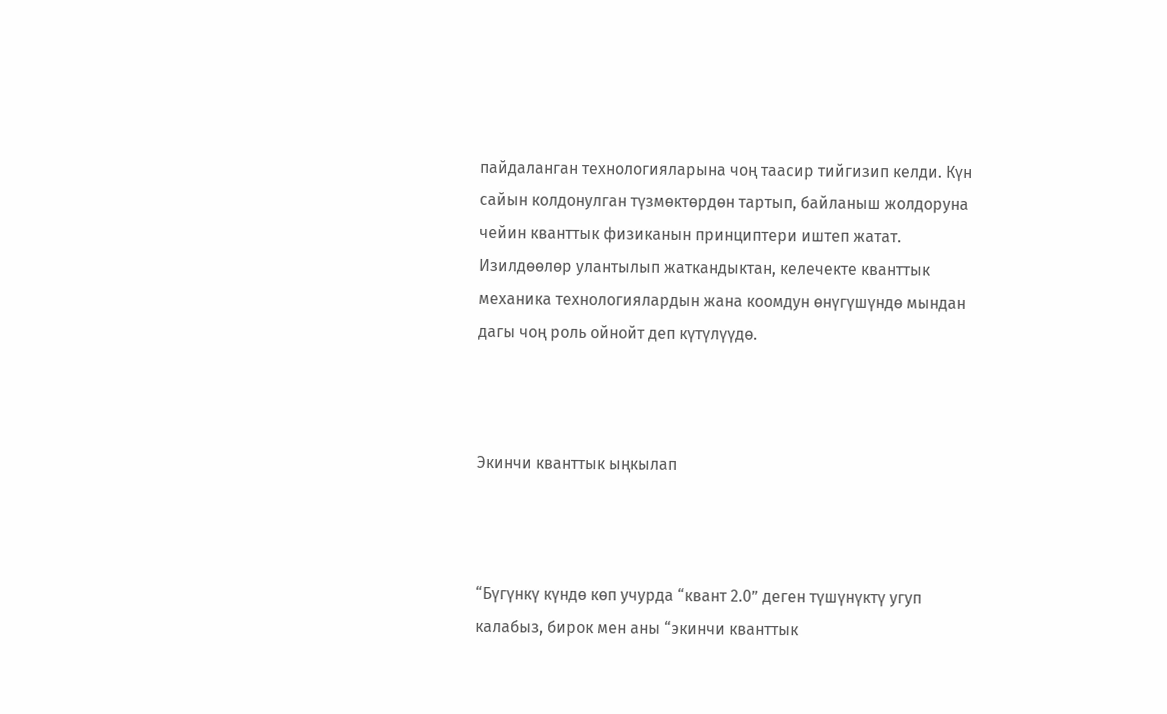пайдаланган технологияларына чоң таасир тийгизип келди. Күн сайын колдонулган түзмөктөрдөн тартып, байланыш жолдоруна чейин кванттык физиканын принциптери иштеп жатат. Изилдөөлөр улантылып жаткандыктан, келечекте кванттык механика технологиялардын жана коомдун өнүгүшүндө мындан дагы чоң роль ойнойт деп күтүлүүдө.



Экинчи кванттык ыңкылап



“Бүгүнкү күндө көп учурда “квант 2.0” деген түшүнүктү угуп калабыз, бирок мен аны “экинчи кванттык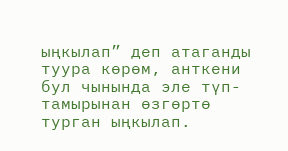ыңкылап” деп атаганды туура көрөм, анткени бул чынында эле түп-тамырынан өзгөртө турган ыңкылап.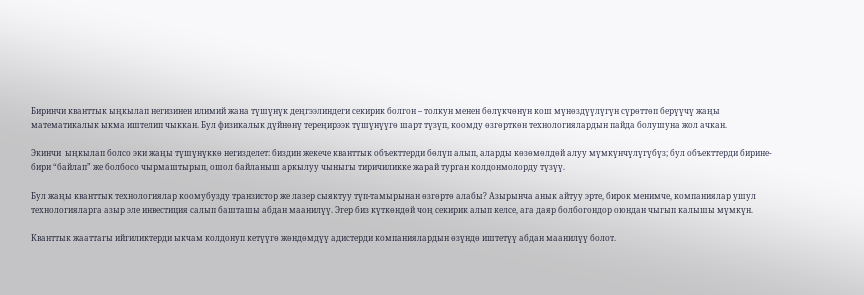Биринчи кванттык ыңкылап негизинен илимий жана түшүнүк деңгээлиндеги секирик болгон – толкун менен бөлүкчөнүн кош мүнөздүүлүгүн сүрөттөп берүүчү жаңы математикалык ыкма иштелип чыккан. Бул физикалык дүйнөнү тереңирээк түшүнүүгө шарт түзүп, коомду өзгөрткөн технологиялардын пайда болушуна жол ачкан.

Экинчи  ыңкылап болсо эки жаңы түшүнүккө негизделет: биздин жекече кванттык объекттерди бөлүп алып, аларды көзөмөлдөй алуу мүмкүнчүлүгүбүз; бул объекттерди бирине-бири “байлап” же болбосо чырмаштырып, ошол байланыш аркылуу чыныгы тиричиликке жарай турган колдонмолорду түзүү.

Бул жаңы кванттык технологиялар коомубузду транзистор же лазер сыяктуу түп-тамырынан өзгөртө алабы? Азырынча анык айтуу эрте, бирок менимче, компаниялар ушул технологияларга азыр эле инвестиция салып башташы абдан маанилүү. Эгер биз күткөндөй чоң секирик алып келсе, ага даяр болбогондор оюндан чыгып калышы мүмкүн.

Кванттык жааттагы ийгиликтерди ыкчам колдонуп кетүүгө жөндөмдүү адистерди компаниялардын өзүндө иштетүү абдан маанилүү болот.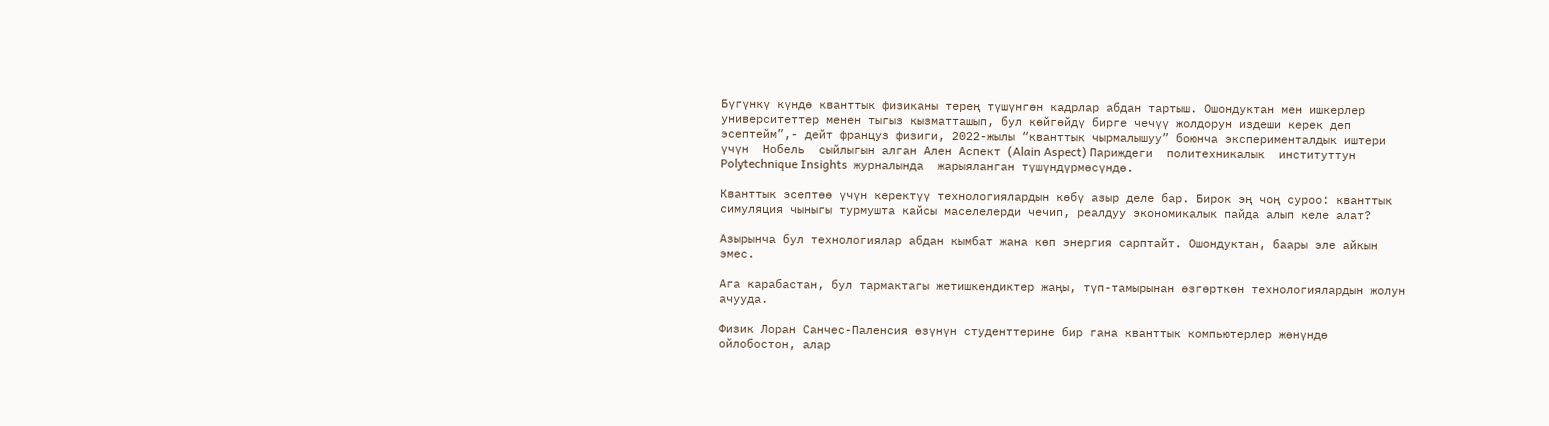Бүгүнкү күндө кванттык физиканы терең түшүнгөн кадрлар абдан тартыш. Ошондуктан мен ишкерлер университеттер менен тыгыз кызматташып, бул көйгөйдү бирге чечүү жолдорун издеши керек деп эсептейм”,- дейт француз физиги, 2022-жылы “кванттык чырмалышуу” боюнча эксперименталдык иштери үчүн  Нобель  сыйлыгын алган Ален Аспект (Alain Aspect) Париждеги  политехникалык  институттун Polytechnique Insights  журналында  жарыяланган түшүндүрмөсүндө.

Кванттык эсептөө үчүн керектүү технологиялардын көбү азыр деле бар. Бирок эң чоң суроо: кванттык симуляция чыныгы турмушта кайсы маселелерди чечип, реалдуу экономикалык пайда алып келе алат?

Азырынча бул технологиялар абдан кымбат жана көп энергия сарптайт. Ошондуктан, баары эле айкын эмес.

Ага карабастан, бул тармактагы жетишкендиктер жаңы, түп-тамырынан өзгөрткөн технологиялардын жолун ачууда.

Физик Лоран Санчес-Паленсия өзүнүн студенттерине бир гана кванттык компьютерлер жөнүндө ойлобостон, алар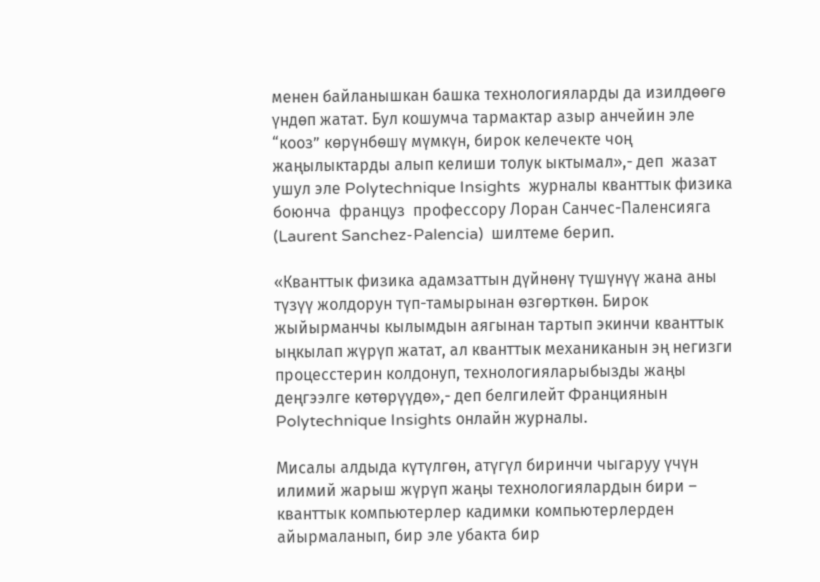менен байланышкан башка технологияларды да изилдөөгө үндөп жатат. Бул кошумча тармактар азыр анчейин эле “кооз” көрүнбөшү мүмкүн, бирок келечекте чоң жаңылыктарды алып келиши толук ыктымал»,- деп  жазат  ушул эле Polytechnique Insights  журналы кванттык физика боюнча  француз  профессору Лоран Санчес-Паленсияга (Laurent Sanchez-Palencia)  шилтеме берип.

«Кванттык физика адамзаттын дүйнөнү түшүнүү жана аны түзүү жолдорун түп-тамырынан өзгөрткөн. Бирок жыйырманчы кылымдын аягынан тартып экинчи кванттык ыңкылап жүрүп жатат, ал кванттык механиканын эң негизги процесстерин колдонуп, технологияларыбызды жаңы деңгээлге көтөрүүдө»,- деп белгилейт Франциянын Polytechnique Insights онлайн журналы.

Мисалы алдыда күтүлгөн, атүгүл биринчи чыгаруу үчүн илимий жарыш жүрүп жаңы технологиялардын бири – кванттык компьютерлер кадимки компьютерлерден айырмаланып, бир эле убакта бир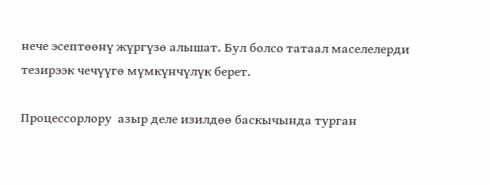нече эсептөөнү жүргүзө алышат. Бул болсо татаал маселелерди тезирээк чечүүгө мүмкүнчүлүк берет.

Процессорлору  азыр деле изилдөө баскычында турган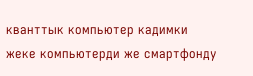кванттык компьютер кадимки жеке компьютерди же смартфонду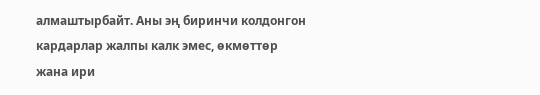алмаштырбайт. Аны эң биринчи колдонгон кардарлар жалпы калк эмес, өкмөттөр жана ири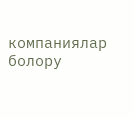компаниялар болору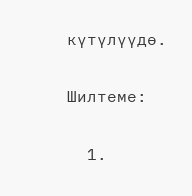күтүлүүдө.

Шилтеме:

  1.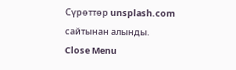Cүрөттөр unsplash.com сайтынан алынды.
Close Menu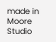made in Moore Studio